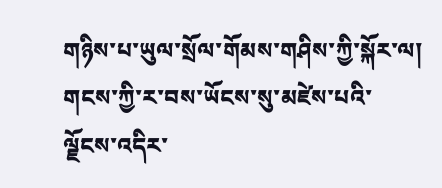གཉིས་པ་ཡུལ་སྲོལ་གོམས་གཤིས་ཀྱི་སྐོར་ལ། གངས་ཀྱི་ར་བས་ཡོངས་སུ་མཛེས་པའི་ལྗོངས་འདིར་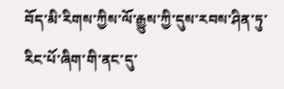བོད་མི་རིགས་ཀྱིས་ལོ་རྒྱུས་ཀྱི་དུས་རབས་ཤིན་ཏུ་རིང་པོ་ཞིག་གི་ནང་དུ་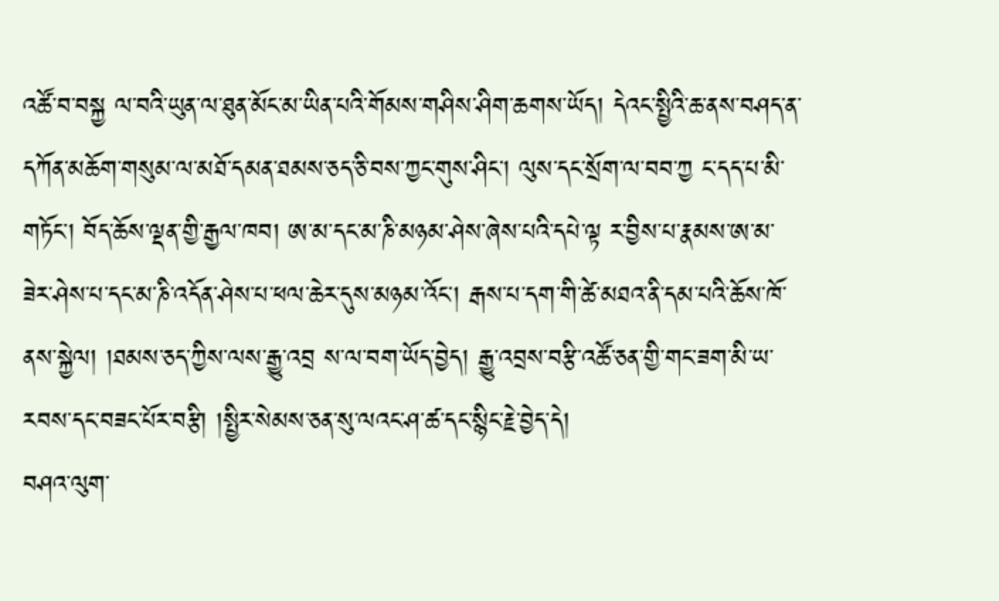འཚོ་བ་བསྐྱ ལ་བའི་ཡུན་ལ་ཐུན་མོང་མ་ཡིན་པའི་གོམས་གཤིས་ཤིག་ཆགས་ཡོད། དེའང་སྤྱིའི་ཆ་ནས་བཤད་ན་དཀོན་མཆོག་གསུམ་ལ་མཐོ་དམན་ཐམས་ཅད་ཅི་བས་ཀྱང་གུས་ཤིང་། ལུས་དང་སྲོག་ལ་བབ་ཀྱ ང་དད་པ་མི་གཏོང་། བོད་ཆོས་ལྡན་གྱི་རྒྱལ་ཁབ། ཨ་མ་དང་མ་ཎི་མཉམ་ཤེས་ཞེས་པའི་དཔེ་ལྟ ར་བྱིས་པ་རྣམས་ཨ་མ་ཟེར་ཤེས་པ་དང་མ་ཎི་འདོན་ཤེས་པ་ཕལ་ཆེར་དུས་མཉམ་འོང་། རྒས་པ་དག་གི་ཚེ་མཐའ་ནི་དམ་པའི་ཆོས་ཁོ་ནས་སྐྱེལ། །ཐམས་ཅད་ཀྱིས་ལས་རྒྱུ་འབྲ ས་ལ་བག་ཡོད་བྱེད། རྒྱུ་འབྲས་བརྩི་འཚོ་ཅན་གྱི་གང་ཟག་མི་ཡ་རབས་དང་བཟང་པོར་བརྩི། །སྤྱིར་སེམས་ཅན་སུ་ལའང་ཤ་ཚ་དང་སྙིང་རྗེ་བྱེད་དེ།
བཤའ་ལུག་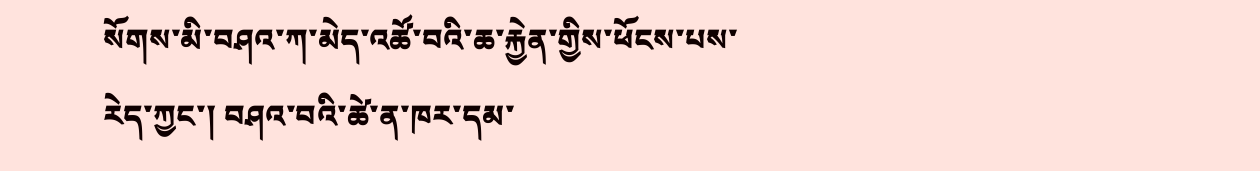སོགས་མི་བཤའ་ཀ་མེད་འཚོ་བའི་ཆ་རྐྱེན་གྱིས་ཕོངས་པས་རེད་ཀྱང་། བཤའ་བའི་ཚེ་ན་ཁར་དམ་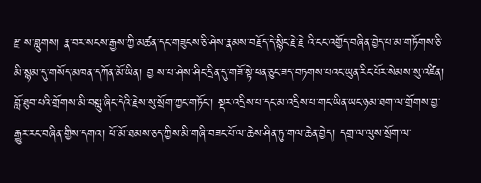རྫ ས་བླུགས། རྣ་བར་སངས་རྒྱས་ཀྱི་མཚན་དང་གཟུངས་ཅི་ཤེས་རྣམས་བརྗོད་དེ་སྙིང་རྗེ་རྗེ འི་ངང་འགྱོད་བཞིན་བྱེད་པ་མ་གཏོགས་ཅི་མི་སྙམ་དུ་གསོད་མཁན་དཀོན་མོ་ཡིན། བྱ ས་པ་ཤེས་ཤིང་དྲིན་དུ་གཟོ་སྟེ་ཕན་ཅུང་ཟད་བཏགས་པའང་ཡུན་རིང་པོར་སེམས་སུ་འཛིན། བློ་ཐུབ་པའི་གྲོགས་མི་བསླུ་ཞིང་དེའི་རྗེས་སུ་སྲོག་ཀྱང་གཏོང་། སྡར་འདྲིས་པ་དང་མ་འདྲིས་པ་གང་ཡིན་ཡང་ཉམ་ཐག་ལ་གྲོགས་བྱ་རྒྱུར་རང་བཞིན་གྱིས་དགའ། ཕོ་མོ་ཐམས་ཅད་ཀྱིས་མི་གཞི་བཟང་པོ་ལ་ཆེས་ཤིན་ཏུ་གལ་ཆེན་བྱེད། དགྲ་ལ་ལུས་སྲོག་ལ་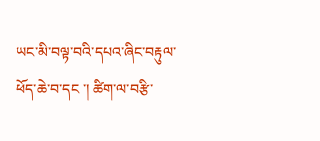ཡང་མི་བལྟ་བའི་དཔའ་ཞིང་བརྟུལ་ཕོད་ཆེ་བ་དང ་། ཚིག་ལ་བརྩི་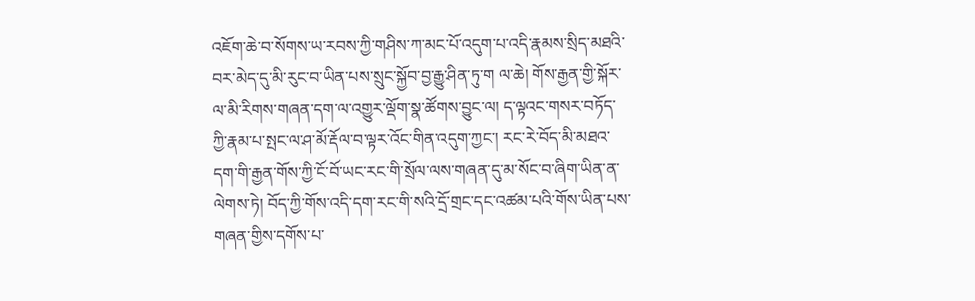འཇོག་ཆེ་བ་སོགས་ཡ་རབས་ཀྱི་གཤིས་ཀ་མང་པོ་འདུག་པ་འདི་རྣམས་སྲིད་མཐའི་བར་མེད་དུ་མི་རུང་བ་ཡིན་པས་སྲུང་སྐྱོབ་བྱ་རྒྱུ་ཤིན་ཏུ་ག ལ་ཆེ། གོས་རྒྱན་གྱི་སྐོར་ལ་མི་རིགས་གཞན་དག་ལ་འགྱུར་ལྡོག་སྣ་ཚོགས་བྱུང་ལ། ད་ལྟའང་གསར་བཏོད་ཀྱི་རྣམ་པ་སྤང་ལ་ཤ་མོ་རྡོལ་བ་ལྟར་འོང་གིན་འདུག་ཀྱང་། རང་རེ་བོད་མི་མཐའ་དག་གི་རྒྱན་གོས་ཀྱི་ངོ་བོ་ཡང་རང་གི་སྲོལ་ལས་གཞན་དུ་མ་སོང་བ་ཞིག་ཡིན་ན་ལེགས་ཏེ། བོད་ཀྱི་གོས་འདི་དག་རང་གི་སའི་དྲོ་གྲང་དང་འཚམ་པའི་གོས་ཡིན་པས་གཞན་གྱིས་དགོས་པ་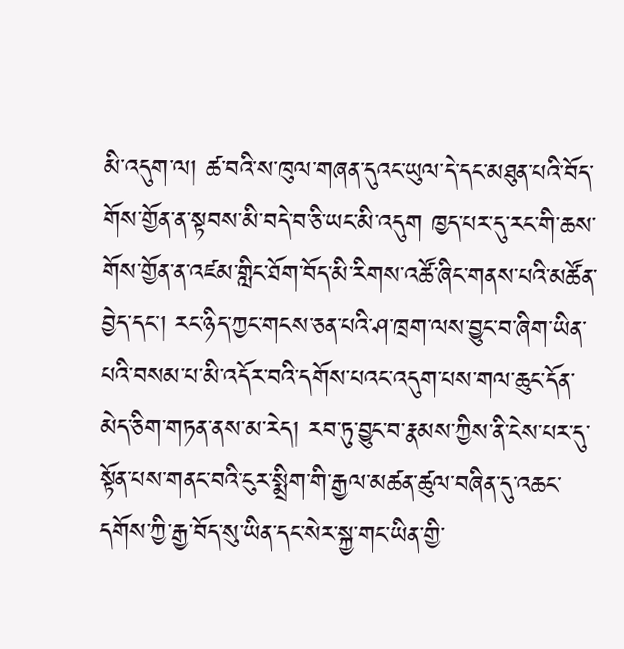མི་འདུག་ལ། ཚ་བའི་ས་ཁུལ་གཞན་དུའང་ཡུལ་དེ་དང་མཐུན་པའི་བོད་གོས་གྱོན་ན་སྟབས་མི་བདེ་བ་ཅི་ཡང་མི་འདུག ཁྱད་པར་དུ་རང་གི་ཆས་གོས་གྱོན་ན་འཛམ་གླིང་ཐོག་བོད་མི་རིགས་འཚོ་ཞིང་གནས་པའི་མཚོན་བྱེད་དང་། རང་ཉིད་ཀྱང་གངས་ཅན་པའི་ཤ་ཁྲག་ལས་བྱུང་བ་ཞིག་ཡིན་པའི་བསམ་པ་མི་འདོར་བའི་དགོས་པའང་འདུག་པས་གལ་ཆུང་དོན་མེད་ཅིག་གཏན་ནས་མ་རེད། རབ་ཏུ་བྱུང་བ་རྣམས་ཀྱིས་ནི་ངེས་པར་དུ་སྟོན་པས་གནང་བའི་ངུར་སྨྲིག་གི་རྒྱལ་མཚན་ཚུལ་བཞིན་དུ་འཆང་དགོས་ཀྱི་རྒྱ་བོད་སུ་ཡིན་དང་སེར་སྐྱ་གང་ཡིན་གྱི་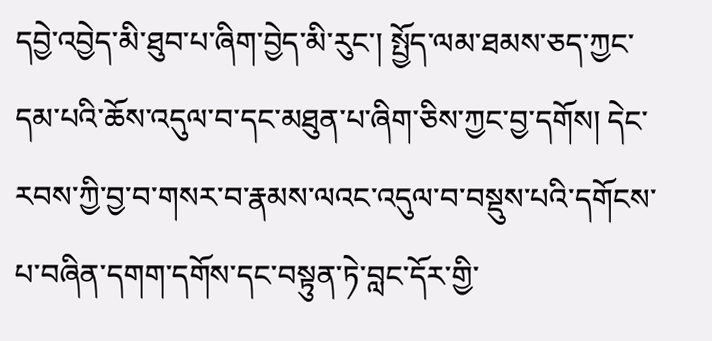དབྱེ་འབྱེད་མི་ཐུབ་པ་ཞིག་བྱེད་མི་རུང་། སྤྱོད་ལམ་ཐམས་ཅད་ཀྱང་དམ་པའི་ཆོས་འདུལ་བ་དང་མཐུན་པ་ཞིག་ཅིས་ཀྱང་བྱ་དགོས། དེང་རབས་ཀྱི་བྱ་བ་གསར་བ་རྣམས་ལའང་འདུལ་བ་བསྡུས་པའི་དགོངས་པ་བཞིན་དགག་དགོས་དང་བསྟུན་ཏེ་བླང་དོར་གྱི་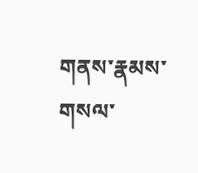གནས་རྣམས་གསལ་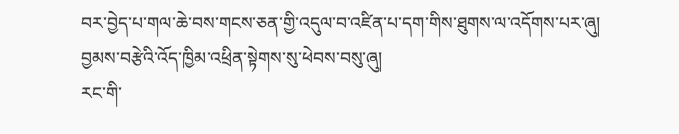བར་བྱེད་པ་གལ་ཆེ་བས་གངས་ཅན་གྱི་འདུལ་བ་འཛིན་པ་དག་གིས་ཐུགས་ལ་འདོགས་པར་ཞུ།
བྱམས་བརྩེའི་འོད་ཁྱིམ་འཕྲིན་སྟེགས་སུ་ཕེབས་བསུ་ཞུ།
རང་གི་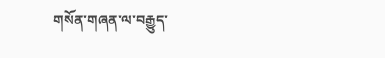གསོན་གཞན་ལ་བརྒྱུད་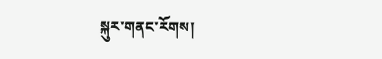སྐུར་གནང་རོགས།